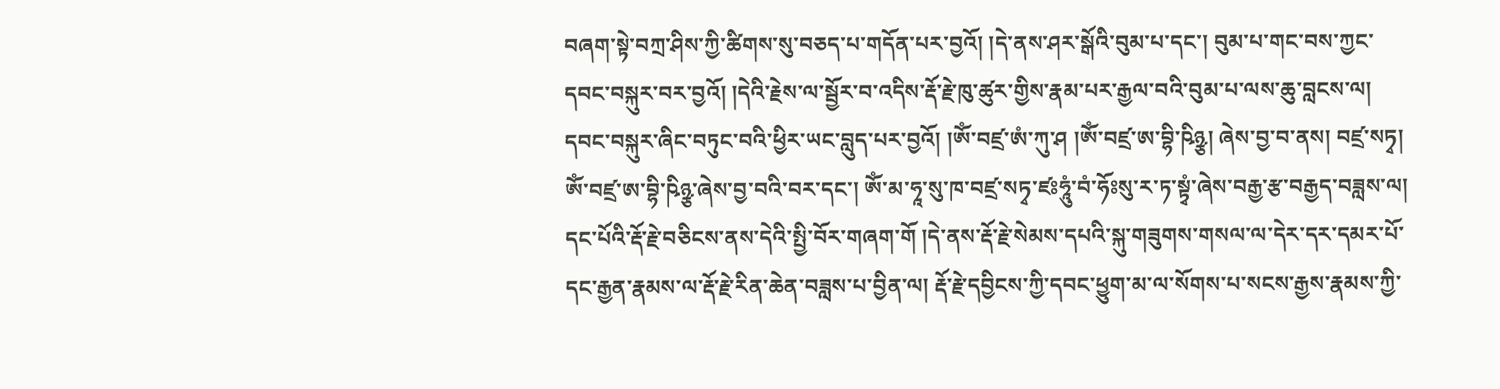བཞག་སྟེ་བཀྲ་ཤིས་ཀྱི་ཚིགས་སུ་བཅད་པ་གདོན་པར་བྱའོ། །དེ་ནས་ཤར་སྒོའི་བུམ་པ་དང་། བུམ་པ་གང་བས་ཀྱང་དབང་བསྐུར་བར་བྱའོ། །དེའི་རྗེས་ལ་སྦྱོར་བ་འདིས་རྡོ་རྗེ་ཁུ་ཚུར་གྱིས་རྣམ་པར་རྒྱལ་བའི་བུམ་པ་ལས་ཆུ་བླངས་ལ། དབང་བསྐུར་ཞིང་བཏུང་བའི་ཕྱིར་ཡང་བླུད་པར་བྱའོ། །ཨོཾ་བཛྲ་ཨཾ་ཀུ་ཤ །ཨོཾ་བཛྲ་ཨ་བྷི་ཥིཉྩ། ཞེས་བྱ་བ་ནས། བཛྲ་སཏྭ། ཨོཾ་བཛྲ་ཨ་བྷི་ཥིཉྩ་ཞེས་བྱ་བའི་བར་དང་། ཨོཾ་མ་ཧཱ་སུ་ཁ་བཛྲ་སཏྭ་ཛཿཧཱུཾ་བཾ་ཧོཿསུ་ར་ཏ་སྟྭཾ་ཞེས་བརྒྱ་རྩ་བརྒྱད་བཟླས་ལ། དང་པོའི་རྡོ་རྗེ་བཅིངས་ནས་དེའི་སྤྱི་བོར་གཞག་གོ །དེ་ནས་རྡོ་རྗེ་སེམས་དཔའི་སྐུ་གཟུགས་གསལ་ལ་དེར་དར་དམར་པོ་དང་རྒྱན་རྣམས་ལ་རྡོ་རྗེ་རིན་ཆེན་བཟླས་པ་བྱིན་ལ། རྡོ་རྗེ་དབྱིངས་ཀྱི་དབང་ཕྱུག་མ་ལ་སོགས་པ་སངས་རྒྱས་རྣམས་ཀྱི་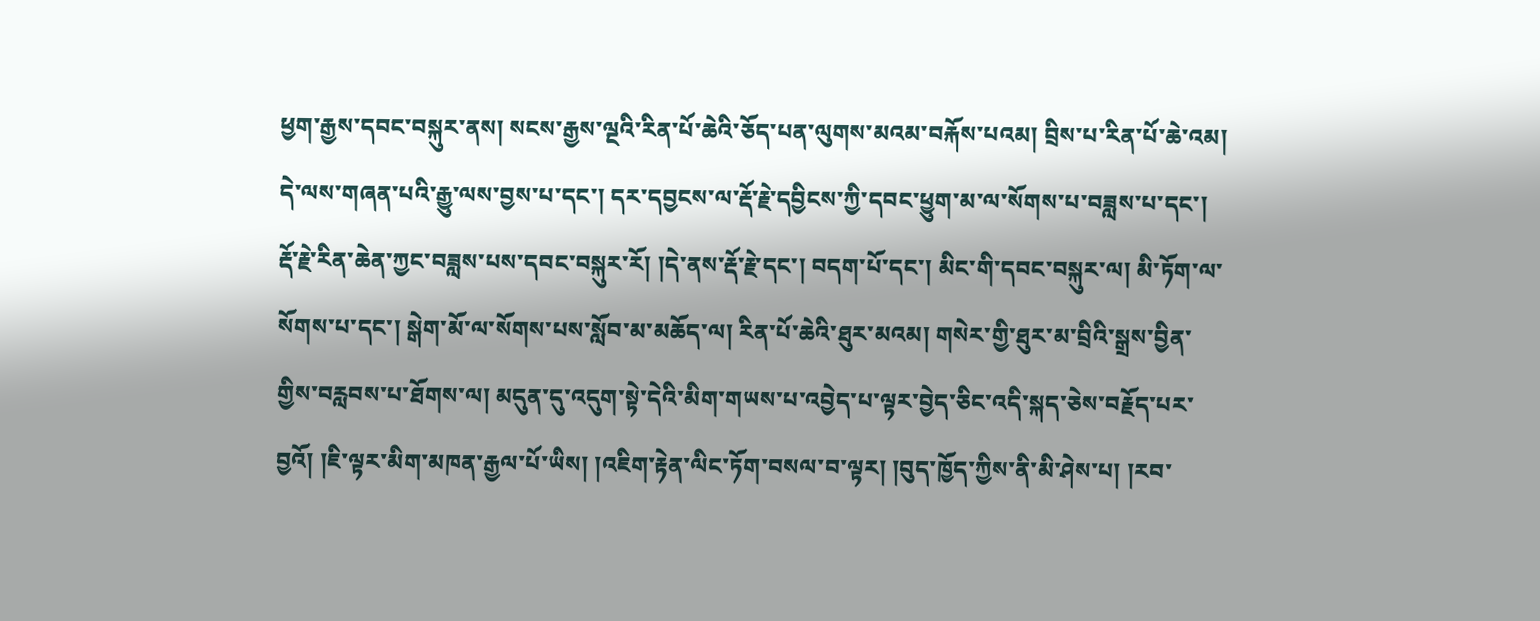ཕྱག་རྒྱས་དབང་བསྐུར་ནས། སངས་རྒྱས་ལྔའི་རིན་པོ་ཆེའི་ཅོད་པན་ལུགས་མའམ་བརྐོས་པའམ། བྲིས་པ་རིན་པོ་ཆེ་འམ། དེ་ལས་གཞན་པའི་རྒྱུ་ལས་བྱས་པ་དང་། དར་དབྱངས་ལ་རྡོ་རྗེ་དབྱིངས་ཀྱི་དབང་ཕྱུག་མ་ལ་སོགས་པ་བཟླས་པ་དང་། རྡོ་རྗེ་རིན་ཆེན་ཀྱང་བཟླས་པས་དབང་བསྐུར་རོ། །དེ་ནས་རྡོ་རྗེ་དང་། བདག་པོ་དང་། མིང་གི་དབང་བསྐུར་ལ། མི་ཏོག་ལ་སོགས་པ་དང་། སྒེག་མོ་ལ་སོགས་པས་སློབ་མ་མཆོད་ལ། རིན་པོ་ཆེའི་ཐུར་མའམ། གསེར་གྱི་ཐུར་མ་བྲིའི་སྒྲས་བྱིན་གྱིས་བརླབས་པ་ཐོགས་ལ། མདུན་དུ་འདུག་སྟེ་དེའི་མིག་གཡས་པ་འབྱེད་པ་ལྟར་བྱེད་ཅིང་འདི་སྐད་ཅེས་བརྗོད་པར་བྱའོ། །ཇི་ལྟར་མིག་མཁན་རྒྱལ་པོ་ཡིས། །འཇིག་རྟེན་ལིང་ཏོག་བསལ་བ་ལྟར། །བུད་ཁྱོད་ཀྱིས་ནི་མི་ཤེས་པ། །རབ་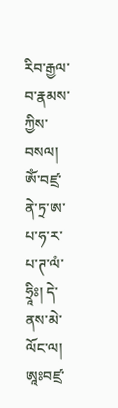རིབ་རྒྱལ་བ་རྣམས་ཀྱིས་བསལ། ཨོཾ་བཛྲ་ནེ་ཏྲ་ཨ་པ་ཧ་ར་པ་ཊ་ལཾ་ཧྲཱིཿ། དེ་ནས་མེ་ལོང་ལ། ཨཱཿབཛྲ་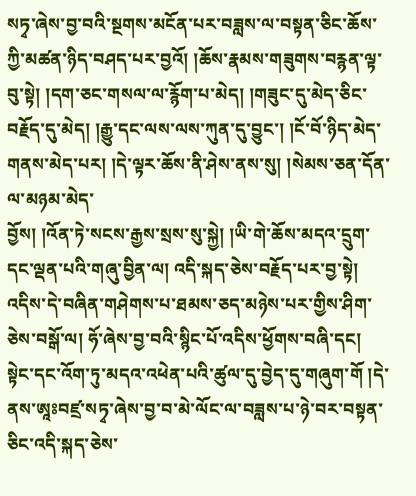སཏྭ་ཞེས་བྱ་བའི་སྔགས་མངོན་པར་བཟླས་ལ་བསྟན་ཅིང་ཆོས་ཀྱི་མཚན་ཉིད་བཤད་པར་བྱའོ། །ཆོས་རྣམས་གཟུགས་བརྙན་ལྟ་བུ་སྟེ། །དག་ཅང་གསལ་ལ་རྙོག་པ་མེད། །གཟུང་དུ་མེད་ཅིང་བརྗོད་དུ་མེད། །རྒྱུ་དང་ལས་ལས་ཀུན་དུ་བྱུང་། །ངོ་བོ་ཉིད་མེད་གནས་མེད་པར། །དེ་ལྟར་ཆོས་ནི་ཤེས་ནས་སུ། །སེམས་ཅན་དོན་ལ་མཉམ་མེད་
བྱོས། །འོན་ཏེ་སངས་རྒྱས་སྲས་སུ་སྐྱེ། །ཡི་གེ་ཆོས་མདའ་དྲུག་དང་ལྡན་པའི་གཞུ་བྱིན་ལ། འདི་སྐད་ཅེས་བརྗོད་པར་བྱ་སྟེ། འདིས་དེ་བཞིན་གཤེགས་པ་ཐམས་ཅད་མཉེས་པར་གྱིས་ཤིག་ཅེས་བསྒོ་ལ། ཧོ་ཞེས་བྱ་བའི་སྙིང་པོ་འདིས་ཕྱོགས་བཞི་དང། སྟེང་དང་འོག་ཏུ་མདའ་འཕེན་པའི་ཚུལ་དུ་བྱེད་དུ་གཞུག་གོ །དེ་ནས་ཨཱཿབཛྲ་སཏྭ་ཞེས་བྱ་བ་མེ་ལོང་ལ་བཟླས་པ་ཉེ་བར་བསྟན་ཅིང་འདི་སྐད་ཅེས་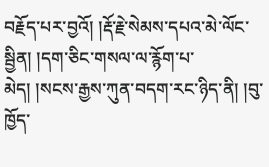བརྗོད་པར་བྱའོ། །རྡོ་རྗེ་སེམས་དཔའ་མེ་ལོང་སྦྱིན། །དག་ཅིང་གསལ་ལ་རྙོག་པ་མེད། །སངས་རྒྱས་ཀུན་བདག་རང་ཉིད་ནི། །བུ་ཁྱོད་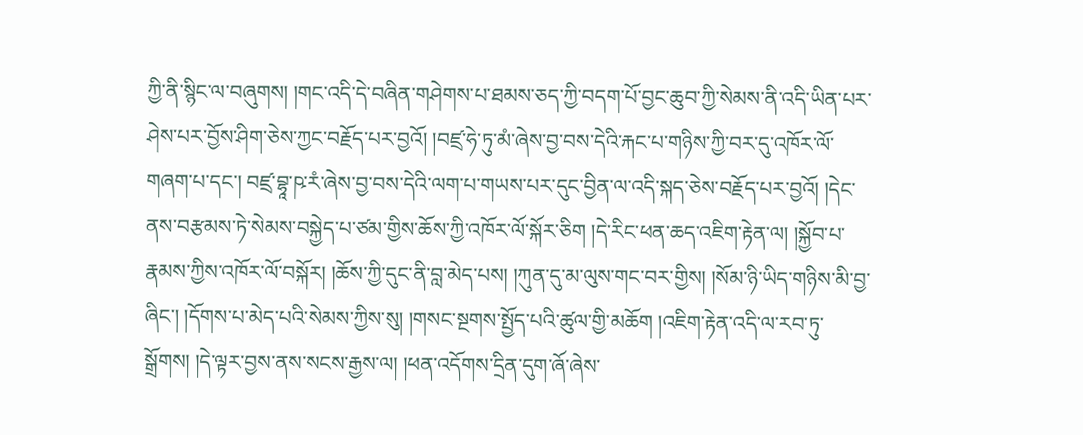ཀྱི་ནི་སྙིང་ལ་བཞུགས། །གང་འདི་དེ་བཞིན་གཤེགས་པ་ཐམས་ཅད་ཀྱི་བདག་པོ་བྱང་ཆུབ་ཀྱི་སེམས་ནི་འདི་ཡིན་པར་ཤེས་པར་བྱོས་ཤིག་ཅེས་ཀྱང་བརྗོད་པར་བྱའོ། །བཛྲ་ཧེ་ཏུ་མཾ་ཞེས་བྱ་བས་དེའི་རྐང་པ་གཉིས་ཀྱི་བར་དུ་འཁོར་ལོ་གཞག་པ་དང་། བཛྲ་བྷཱ་ཥ་རཾ་ཞེས་བྱ་བས་དེའི་ལག་པ་གཡས་པར་དུང་བྱིན་ལ་འདི་སྐད་ཅེས་བརྗོད་པར་བྱའོ། །དེང་ནས་བརྩམས་ཏེ་སེམས་བསྐྱེད་པ་ཙམ་གྱིས་ཆོས་ཀྱི་འཁོར་ལོ་སྐོར་ཅིག །དེ་རིང་ཕན་ཆད་འཇིག་རྟེན་ལ། །སྐྱོབ་པ་རྣམས་ཀྱིས་འཁོར་ལོ་བསྐོར། །ཆོས་ཀྱི་དུང་ནི་བླ་མེད་པས། །ཀུན་དུ་མ་ལུས་གང་བར་གྱིས། །སོམ་ཉི་ཡིད་གཉིས་མི་བྱ་ཞིང་། །དོགས་པ་མེད་པའི་སེམས་ཀྱིས་སུ། །གསང་སྔགས་སྤྱོད་པའི་ཚུལ་གྱི་མཆོག །འཇིག་རྟེན་འདི་ལ་རབ་ཏུ་སྒྲོགས། །དེ་ལྟར་བྱས་ནས་སངས་རྒྱས་ལ། །ཕན་འདོགས་དྲིན་དུག་ཞོ་ཞེས་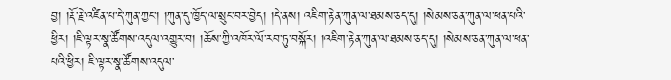བྱ། །རྡོ་རྗེ་འཛིན་པ་དེ་ཀུན་ཀྱང་། །ཀུན་དུ་ཁྱོད་ལ་སྲུང་བར་བྱེད། །དེ་ནས། འཇིག་རྟེན་ཀུན་ལ་ཐམས་ཅད་དུ། །སེམས་ཅན་ཀུན་ལ་ཕན་པའི་ཕྱིར། །ཇི་ལྟར་སྣ་ཚོགས་འདུལ་འགྱུར་བ། །ཆོས་ཀྱི་འཁོར་ལོ་རབ་ཏུ་བསྐོར། །འཇིག་རྟེན་ཀུན་ལ་ཐམས་ཅད་དུ། །སེམས་ཅན་ཀུན་ལ་ཕན་པའི་ཕྱིར། ཇི་ལྟར་སྣ་ཚོགས་འདུལ་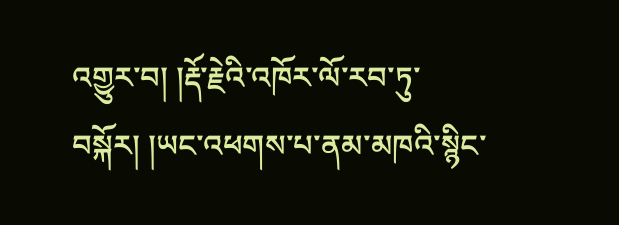འགྱུར་བ། །རྡོ་རྗེའི་འཁོར་ལོ་རབ་ཏུ་བསྐོར། །ཡང་འཕགས་པ་ནམ་མཁའི་སྙིང་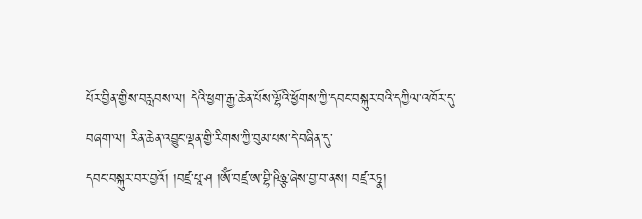པོར་བྱིན་གྱིས་བརླབས་ལ། དེའི་ཕྱག་རྒྱ་ཆེན་པོས་ལྷོའི་ཕྱོགས་ཀྱི་དབང་བསྐུར་བའི་དཀྱིལ་འཁོར་དུ་བཞག་ལ། རིན་ཆེན་འབྱུང་ལྡན་གྱི་རིགས་ཀྱི་བུམ་པས་དེ་བཞིན་དུ་
དབང་བསྐུར་བར་བྱའོ། །བཛྲ་པཱ་ཤ །ཨོཾ་བཛྲ་ཨ་བྷི་ཥིཉྩ་ཞེས་བྱ་བ་ནས། བཛྲ་རཏྣ།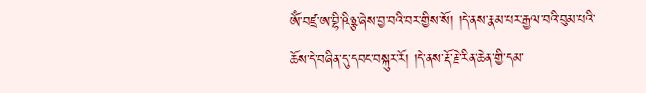ཨོཾ་བཛྲ་ཨ་བྷི་ཥིཉྩ་ཞེས་བྱ་བའི་བར་གྱིས་སོ། །དེ་ནས་རྣམ་པར་རྒྱལ་བའི་བུམ་པའི་ཆོས་དེ་བཞིན་དུ་དབང་བསྐུར་རོ། །དེ་ནས་རྡོ་རྗེ་རིན་ཆེན་གྱི་དམ་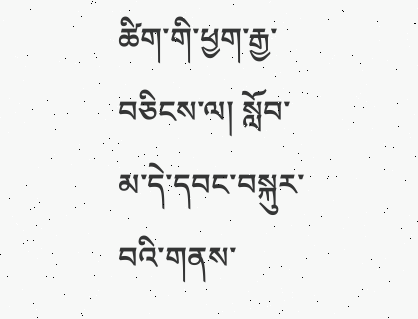ཚིག་གི་ཕྱག་རྒྱ་བཅིངས་ལ། སློབ་མ་དེ་དབང་བསྐུར་བའི་གནས་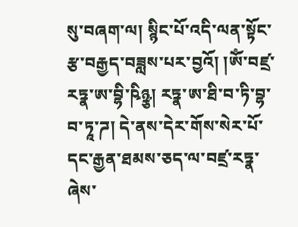སུ་བཞག་ལ། སྙིང་པོ་འདི་ལན་སྟོང་རྩ་བརྒྱད་བཟླས་པར་བྱའོ། །ཨོཾ་བཛྲ་རཏྣ་ཨ་བྷི་ཥིཉྩ། རཏྣ་ཨ་ཐི་བ་ཏི་བྷ་བ་ཏཱ་ཌ། དེ་ནས་དེར་གོས་སེར་པོ་དང་རྒྱན་ཐམས་ཅད་ལ་བཛྲ་རཏྣ་ཞེས་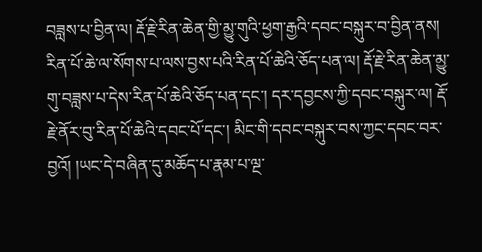བཟླས་པ་བྱིན་ལ། རྡོ་རྗེ་རིན་ཆེན་གྱི་མྱུ་གུའི་ཕྱག་རྒྱའི་དབང་བསྐུར་བ་བྱིན་ནས། རིན་པོ་ཆེ་ལ་སོགས་པ་ལས་བྱས་པའི་རིན་པོ་ཆེའི་ཅོད་པན་ལ། རྡོ་རྗེ་རིན་ཆེན་མྱུ་གུ་བཟླས་པ་དེས་རིན་པོ་ཆེའི་ཅོད་པན་དང་། དར་དབྱངས་ཀྱི་དབང་བསྐུར་ལ། རྡོ་རྗེ་ནོར་བུ་རིན་པོ་ཆེའི་དབང་པོ་དང་། མིང་གི་དབང་བསྐུར་བས་ཀྱང་དབང་བར་བྱའོ། །ཡང་དེ་བཞིན་དུ་མཆོད་པ་རྣམ་པ་ལྔ་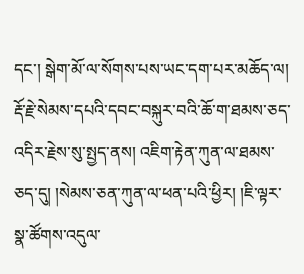དང་། སྒེག་མོ་ལ་སོགས་པས་ཡང་དག་པར་མཆོད་ལ། རྡོ་རྗེ་སེམས་དཔའི་དབང་བསྐུར་བའི་ཆོ་ག་ཐམས་ཅད་འདིར་རྗེས་སུ་སྤྱད་ནས། འཇིག་རྟེན་ཀུན་ལ་ཐམས་ཅད་དུ། །སེམས་ཅན་ཀུན་ལ་ཕན་པའི་ཕྱིར། །ཇི་ལྟར་སྣ་ཚོགས་འདུལ་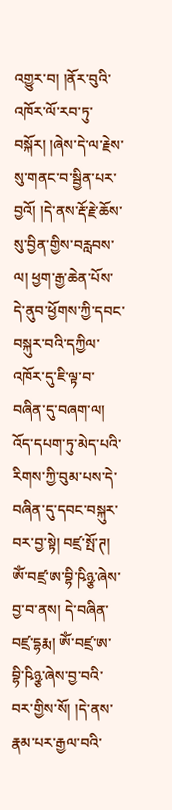འགྱུར་བ། །ནོར་བུའི་འཁོར་ལོ་རབ་ཏུ་བསྐོར། །ཞེས་དེ་ལ་རྗེས་སུ་གནང་བ་སྦྱིན་པར་བྱའོ། །དེ་ནས་རྡོ་རྗེ་ཆོས་སུ་བྱིན་གྱིས་བརླབས་ལ། ཕྱག་རྒྱ་ཆེན་པོས་དེ་ནུབ་ཕྱོགས་ཀྱི་དབང་བསྐུར་བའི་དཀྱིལ་འཁོར་དུ་ཇི་ལྟ་བ་བཞིན་དུ་བཞག་ལ། འོད་དཔག་ཏུ་མེད་པའི་རིགས་ཀྱི་བུམ་པས་དེ་བཞིན་དུ་དབང་བསྐུར་བར་བྱ་སྟེ། བཛྲ་སྤོ་ཊ། ཨོཾ་བཛྲ་ཨ་བྷི་ཥིཉྩ་ཞེས་བྱ་བ་ནས། དེ་བཞིན་བཛྲ་དྷརྨ། ཨོཾ་བཛྲ་ཨ་བྷི་ཥིཉྩ་ཞེས་བྱ་བའི་བར་གྱིས་སོ། །དེ་ནས་རྣམ་པར་རྒྱལ་བའི་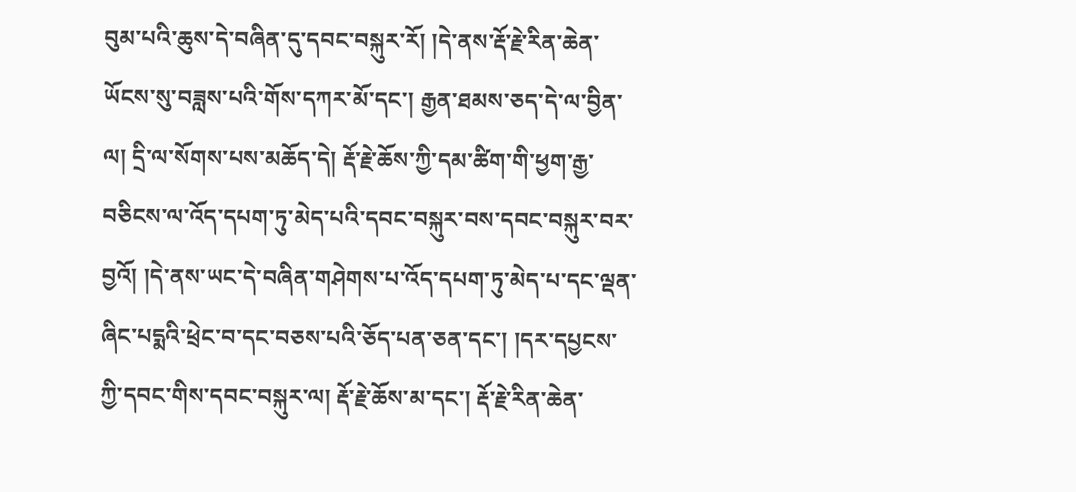བུམ་པའི་ཆུས་དེ་བཞིན་དུ་དབང་བསྐུར་རོ། །དེ་ནས་རྡོ་རྗེ་རིན་ཆེན་ཡོངས་སུ་བཟླས་པའི་གོས་དཀར་མོ་དང་། རྒྱན་ཐམས་ཅད་དེ་ལ་བྱིན་ལ། དྲི་ལ་སོགས་པས་མཆོད་དེ། རྡོ་རྗེ་ཆོས་ཀྱི་དམ་ཚིག་གི་ཕྱག་རྒྱ་བཅིངས་ལ་འོད་དཔག་ཏུ་མེད་པའི་དབང་བསྐུར་བས་དབང་བསྐུར་བར་བྱའོ། །དེ་ནས་ཡང་དེ་བཞིན་གཤེགས་པ་འོད་དཔག་ཏུ་མེད་པ་དང་ལྡན་ཞིང་པདྨའི་ཕྲེང་བ་དང་བཅས་པའི་ཅོད་པན་ཅན་དང་། །དར་དཔྱངས་
ཀྱི་དབང་གིས་དབང་བསྐུར་ལ། རྡོ་རྗེ་ཆོས་མ་དང་། རྡོ་རྗེ་རིན་ཆེན་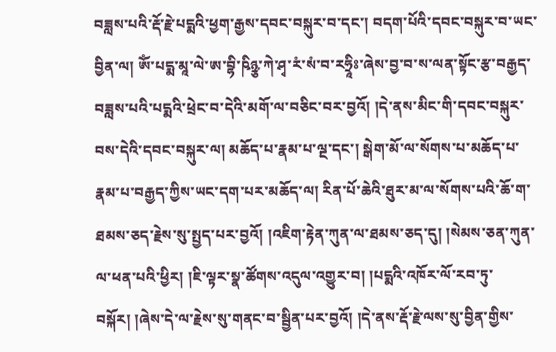བཟླས་པའི་རྡོ་རྗེ་པདྨའི་ཕྱག་རྒྱས་དབང་བསྐུར་བ་དང་། བདག་པོའི་དབང་བསྐུར་བ་ཡང་བྱིན་ལ། ཨོཾ་པདྨ་མཱ་ལེ་ཨ་བྷི་ཥིཉྩ་ཀེ་ཤྭ་རཾ་སཾ་བ་རཧྲཱིཿ་ཞེས་བྱ་བ་ས་ལན་སྟོང་རྩ་བརྒྱད་བཟླས་པའི་པདྨའི་ཕྲེང་བ་དེའི་མགོ་ལ་བཅིང་བར་བྱའོ། །དེ་ནས་མིང་གི་དབང་བསྐུར་བས་དེའི་དབང་བསྐུར་ལ། མཆོད་པ་རྣམ་པ་ལྔ་དང་། སྒེག་མོ་ལ་སོགས་པ་མཆོད་པ་རྣམ་པ་བརྒྱད་ཀྱིས་ཡང་དག་པར་མཆོད་ལ། རིན་པོ་ཆེའི་ཐུར་མ་ལ་སོགས་པའི་ཆོ་ག་ཐམས་ཅད་རྗེས་སུ་སྤྱད་པར་བྱའོ། །འཇིག་རྟེན་ཀུན་ལ་ཐམས་ཅད་དུ། །སེམས་ཅན་ཀུན་ལ་ཕན་པའི་ཕྱིར། །ཇི་ལྟར་སྣ་ཚོགས་འདུལ་འགྱུར་བ། །པདྨའི་འཁོར་ལོ་རབ་ཏུ་བསྐོར། །ཞེས་དེ་ལ་རྗེས་སུ་གནང་བ་སྦྱིན་པར་བྱའོ། །དེ་ནས་རྡོ་རྗེ་ལས་སུ་བྱིན་གྱིས་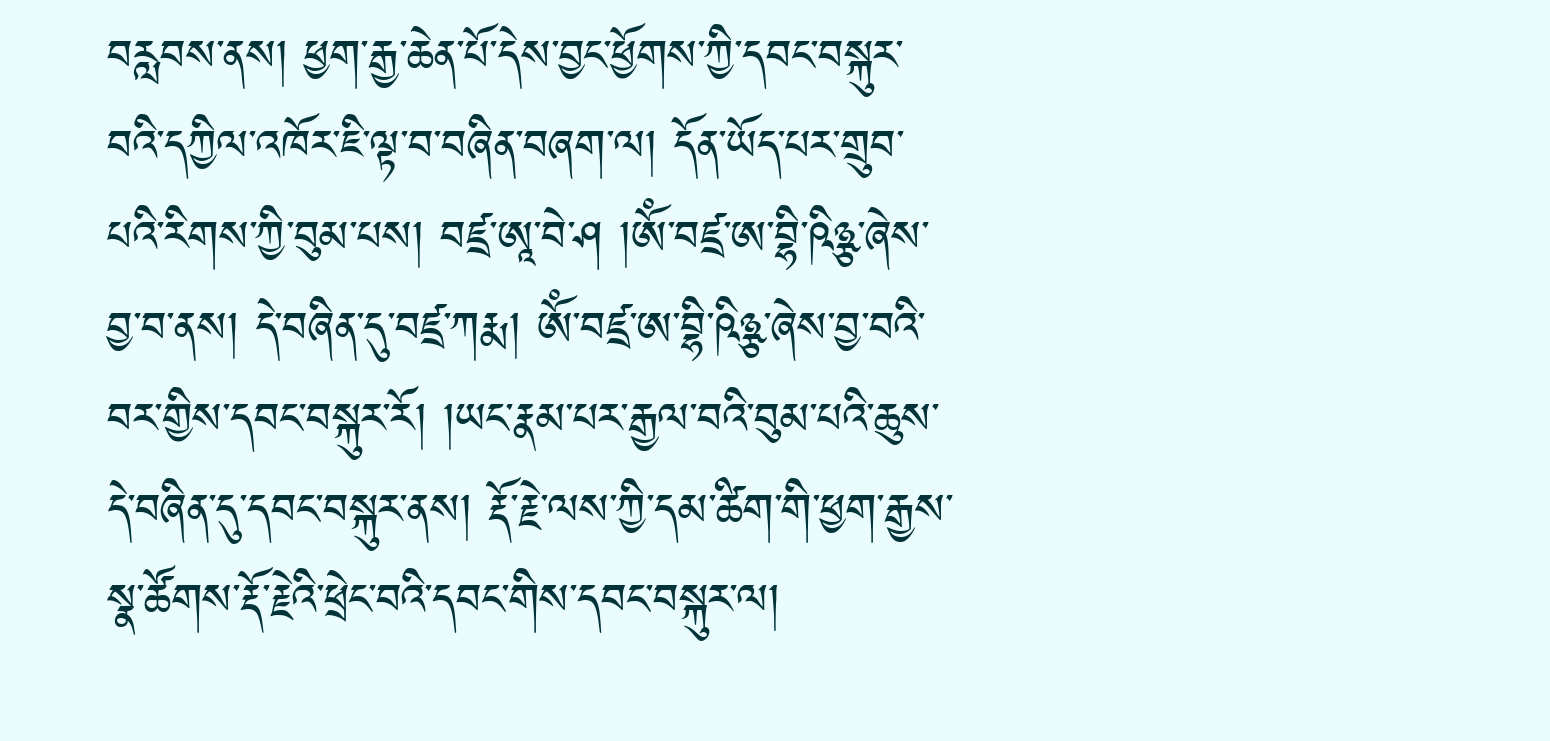བརླབས་ནས། ཕྱག་རྒྱ་ཆེན་པོ་དེས་བྱང་ཕྱོགས་ཀྱི་དབང་བསྐུར་བའི་དཀྱིལ་འཁོར་ཇི་ལྟ་བ་བཞིན་བཞག་ལ། དོན་ཡོད་པར་གྲུབ་པའི་རིགས་ཀྱི་བུམ་པས། བཛྲ་ཨཱ་བེ་ཤ །ཨོཾ་བཛྲ་ཨ་བྷི་ཥིཉྩ་ཞེས་བྱ་བ་ནས། དེ་བཞིན་དུ་བཛྲ་ཀརྨ། ཨོཾ་བཛྲ་ཨ་བྷི་ཥིཉྩ་ཞེས་བྱ་བའི་བར་གྱིས་དབང་བསྐུར་རོ། །ཡང་རྣམ་པར་རྒྱལ་བའི་བུམ་པའི་ཆུས་དེ་བཞིན་དུ་དབང་བསྐུར་ནས། རྡོ་རྗེ་ལས་ཀྱི་དམ་ཚིག་གི་ཕྱག་རྒྱས་སྣ་ཚོགས་རྡོ་རྗེའི་ཕྲེང་བའི་དབང་གིས་དབང་བསྐུར་ལ།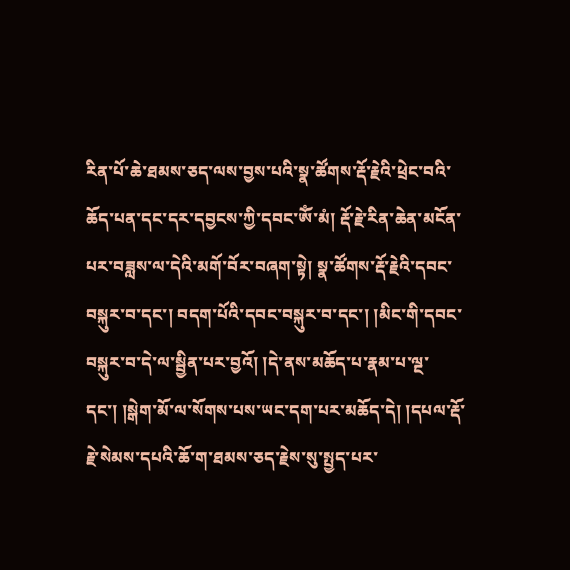རིན་པོ་ཆེ་ཐམས་ཅད་ལས་བྱས་པའི་སྣ་ཚོགས་རྡོ་རྗེའི་ཕྲེང་བའི་ཆོད་པན་དང་དར་དབྱངས་ཀྱི་དབང་ཨོཾ་མཾ། རྡོ་རྗེ་རིན་ཆེན་མངོན་པར་བཟླས་ལ་དེའི་མགོ་བོར་བཞག་སྟེ། སྣ་ཚོགས་རྡོ་རྗེའི་དབང་བསྐུར་བ་དང་། བདག་པོའི་དབང་བསྐུར་བ་དང་། །མིང་གི་དབང་བསྐུར་བ་དེ་ལ་སྦྱིན་པར་བྱའོ། །དེ་ནས་མཆོད་པ་རྣམ་པ་ལྔ་དང་། །སྒེག་མོ་ལ་སོགས་པས་ཡང་དག་པར་མཆོད་དེ། །དཔལ་རྡོ་རྗེ་སེམས་དཔའི་ཆོ་ག་ཐམས་ཅད་རྗེས་སུ་སྤྱད་པར་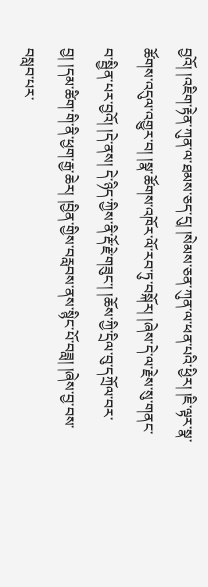བྱའོ། །འཇིག་རྟེན་ཀུན་ལ་ཐམས་ཅད་དུ། །སེམས་ཅན་ཀུན་ལ་ཕན་པའི་ཕྱིར། །ཇི་ལྟར་སྣ་ཚོགས་འདུལ་འགྱུར་བ། །སྣ་ཚོགས་འཁོར་ལོ་རབ་ཏུ་བསྐོར། །ཞེས་དེ་ལ་རྗེས་སུ་གནང་བ་སྦྱིན་པར་བྱའོ། །དེ་ནས། དེ་ཉིད་ཀྱིས་ནི་རྡོ་རྗེ་གཟུང་། །ཆོས་ཀྱི་དྲིལ་བུ་དཀྲོལ་བར་
བྱ། །དམ་ཚིག་གི་ནི་ཕྱག་རྒྱ་ཆེར། །བྱིན་གྱིས་བརླབས་ནས་སྙིང་པོ་བཟླ། །ཞེས་བྱ་བས་བསླབ་པར་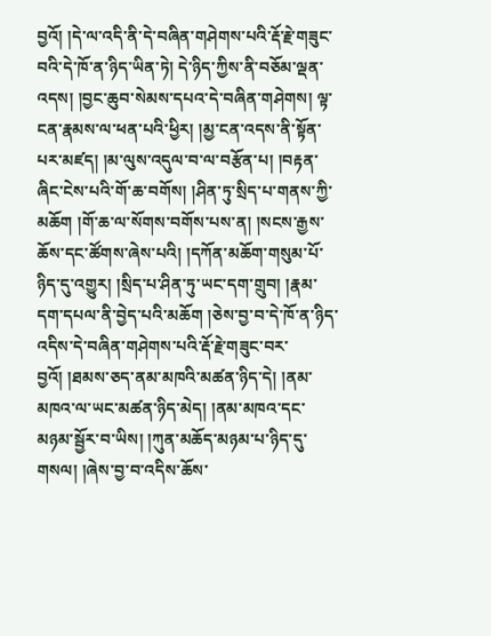བྱའོ། །དེ་ལ་འདི་ནི་དེ་བཞིན་གཤེགས་པའི་རྡོ་རྗེ་གཟུང་བའི་དེ་ཁོ་ན་ཉིད་ཡིན་ཏེ། དེ་ཉིད་ཀྱིས་ནི་བཅོམ་ལྡན་འདས། །བྱང་ཆུབ་སེམས་དཔའ་དེ་བཞིན་གཤེགས། ལྟ་ངན་རྣམས་ལ་ཕན་པའི་ཕྱིར། །མྱ་ངན་འདས་ནི་སྟོན་པར་མཛད། །མ་ལུས་འདུལ་བ་ལ་བརྩོན་པ། །བརྟན་ཞིང་ངེས་པའི་གོ་ཆ་བགོས། །ཤིན་ཏུ་སྲིད་པ་གནས་ཀྱི་མཆོག །གོ་ཆ་ལ་སོགས་བགོས་པས་ན། །སངས་རྒྱས་ཆོས་དང་ཚོགས་ཞེས་པའི། །དཀོན་མཆོག་གསུམ་པོ་ཉིད་དུ་འགྱུར། །སྲིད་པ་ཤིན་ཏུ་ཡང་དག་གྲུབ། །རྣམ་དག་དཔལ་ནི་བྱེད་པའི་མཆོག །ཅེས་བྱ་བ་དེ་ཁོ་ན་ཉིད་འདིས་དེ་བཞིན་གཤེགས་པའི་རྡོ་རྗེ་གཟུང་བར་བྱའོ། །ཐམས་ཅད་ནམ་མཁའི་མཚན་ཉིད་དེ། །ནམ་མཁའ་ལ་ཡང་མཚན་ཉིད་མེད། །ནམ་མཁའ་དང་མཉམ་སྦྱོར་བ་ཡིས། །ཀུན་མཆོད་མཉམ་པ་ཉིད་དུ་གསལ། །ཞེས་བྱ་བ་འདིས་ཆོས་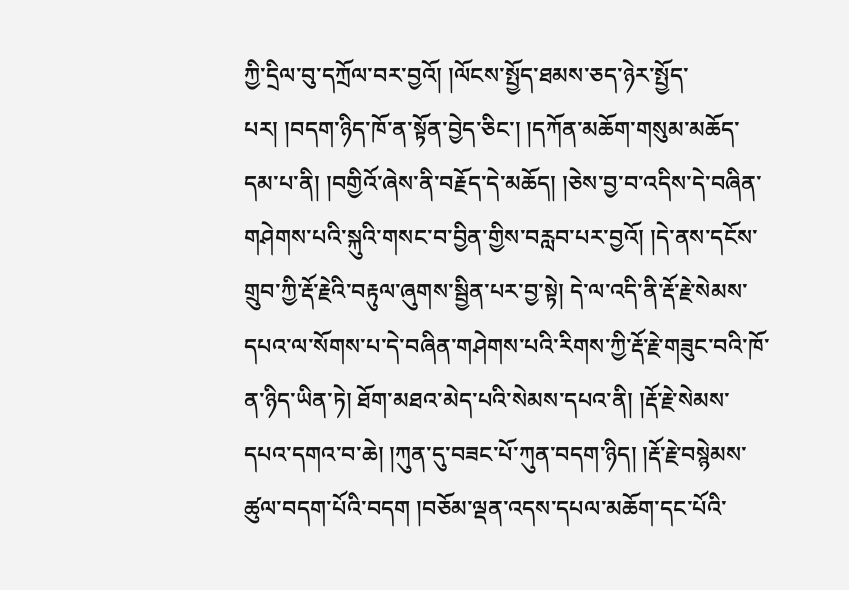ཀྱི་དྲིལ་བུ་དཀྲོལ་བར་བྱའོ། །ལོངས་སྤྱོད་ཐམས་ཅད་ཉེར་སྤྱོད་པར། །བདག་ཉིད་ཁོ་ན་སྟོན་བྱེད་ཅིང་། །དཀོན་མཆོག་གསུམ་མཆོད་དམ་པ་ནི། །བགྱིའོ་ཞེས་ནི་བརྗོད་དེ་མཆོད། །ཅེས་བྱ་བ་འདིས་དེ་བཞིན་གཤེགས་པའི་སྐུའི་གསང་བ་བྱིན་གྱིས་བརླབ་པར་བྱའོ། །དེ་ནས་དངོས་གྲུབ་ཀྱི་རྡོ་རྗེའི་བརྟུལ་ཞུགས་སྦྱིན་པར་བྱ་སྟེ། དེ་ལ་འདི་ནི་རྡོ་རྗེ་སེམས་དཔའ་ལ་སོགས་པ་དེ་བཞིན་གཤེགས་པའི་རིགས་ཀྱི་རྡོ་རྗེ་གཟུང་བའི་ཁོ་ན་ཉིད་ཡིན་ཏེ། ཐོག་མཐའ་མེད་པའི་སེམས་དཔའ་ནི། །རྡོ་རྗེ་སེམས་དཔའ་དགའ་བ་ཆེ། །ཀུན་དུ་བཟང་པོ་ཀུན་བདག་ཉིད། །རྡོ་རྗེ་བསྙེམས་ཚུལ་བདག་པོའི་བདག །བཅོམ་ལྡན་འདས་དཔལ་མཆོག་དང་པོའི་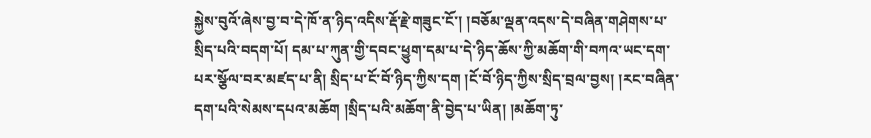སྐྱེས་བུའོ་ཞེས་བྱ་བ་དེ་ཁོ་ན་ཉིད་འདིས་རྡོ་རྗེ་གཟུང་ངོ་། །བཅོམ་ལྡན་འདས་དེ་བཞིན་གཤེགས་པ་སྲིད་པའི་བདག་པོ། དམ་པ་ཀུན་གྱི་དབང་ཕྱུག་དམ་པ་དེ་ཉིད་ཆོས་ཀྱི་མཆོག་གི་བཀའ་ཡང་དག་པར་སྩོལ་བར་མཛད་པ་ནི། སྲིད་པ་ངོ་བོ་ཉིད་ཀྱིས་དག །ངོ་བོ་ཉིད་ཀྱིས་སྲིད་བྲལ་བྱས། །རང་བཞིན་དག་པའི་སེམས་དཔའ་མཆོག །སྲིད་པའི་མཆོག་ནི་བྱེད་པ་ཡིན། །མཆོག་ཏུ་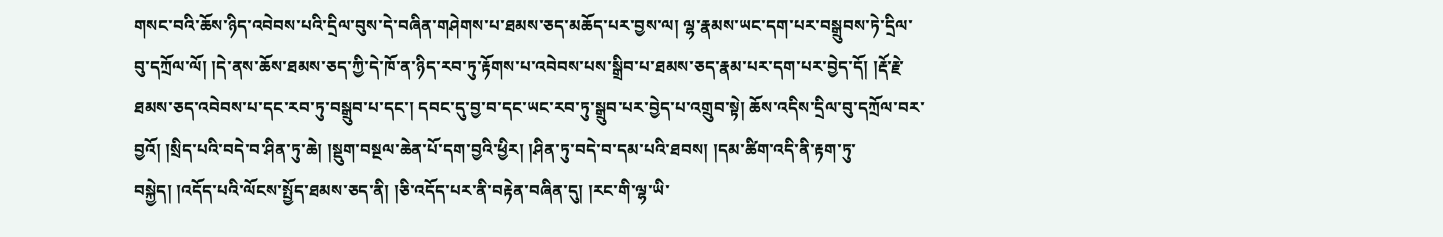གསང་བའི་ཆོས་ཉིད་འབེབས་པའི་དྲིལ་བུས་དེ་བཞིན་གཤེགས་པ་ཐམས་ཅད་མཆོད་པར་བྱས་ལ། ལྷ་རྣམས་ཡང་དག་པར་བསྒྲུབས་ཏེ་དྲིལ་བུ་དཀྲོལ་ལོ། །དེ་ནས་ཆོས་ཐམས་ཅད་ཀྱི་དེ་ཁོ་ན་ཉིད་རབ་ཏུ་རྟོགས་པ་འབེབས་པས་སྒྲིབ་པ་ཐམས་ཅད་རྣམ་པར་དག་པར་བྱེད་དོ། །རྡོ་རྗེ་ཐམས་ཅད་འབེབས་པ་དང་རབ་ཏུ་བསྒྲུབ་པ་དང་། དབང་དུ་བྱ་བ་དང་ཡང་རབ་ཏུ་སྒྲུབ་པར་བྱེད་པ་འགྲུབ་སྟེ། ཆོས་འདིས་དྲིལ་བུ་དཀྲོལ་བར་བྱའོ། །སྲིད་པའི་བདེ་བ་ཤིན་ཏུ་ཆེ། །སྡུག་བསྔལ་ཆེན་པོ་དག་བྱའི་ཕྱིར། །ཤིན་ཏུ་བདེ་བ་དམ་པའི་ཐབས། །དམ་ཚིག་འདི་ནི་རྟག་ཏུ་བསྐྱེད། །འདོད་པའི་ལོངས་སྤྱོད་ཐམས་ཅད་ནི། །ཅི་འདོད་པར་ནི་བརྟེན་བཞིན་དུ། །རང་གི་ལྷ་ཡི་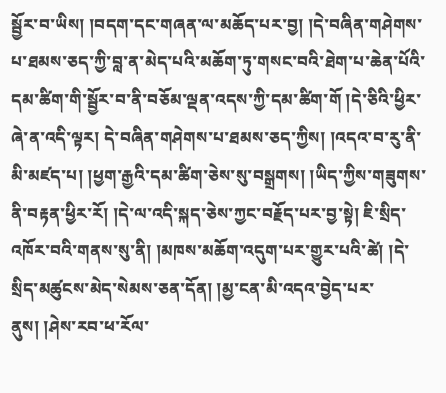སྦྱོར་བ་ཡིས། །བདག་དང་གཞན་ལ་མཆོད་པར་བྱ། །དེ་བཞིན་གཤེགས་པ་ཐམས་ཅད་ཀྱི་བླ་ན་མེད་པའི་མཆོག་ཏུ་གསང་བའི་ཐེག་པ་ཆེན་པོའི་དམ་ཚིག་གི་སྦྱོར་བ་ནི་བཅོམ་ལྡན་འདས་ཀྱི་དམ་ཚིག་གོ །དེ་ཅིའི་ཕྱིར་ཞེ་ན་འདི་ལྟར། དེ་བཞིན་གཤེགས་པ་ཐམས་ཅད་ཀྱིས། །འདའ་བ་རུ་ནི་མི་མཛད་པ། །ཕྱག་རྒྱའི་དམ་ཚིག་ཅེས་སུ་བསྒྲགས། །ཡིད་ཀྱིས་གཟུགས་ནི་བརྟན་ཕྱིར་རོ། །དེ་ལ་འདི་སྐད་ཅེས་ཀྱང་བརྗོད་པར་བྱ་སྟེ། ཇི་སྲིད་འཁོར་བའི་གནས་སུ་ནི། །མཁས་མཆོག་འདུག་པར་གྱུར་པའི་ཚེ། །དེ་སྲིད་མཚུངས་མེད་སེམས་ཅན་དོན། །མྱ་ངན་མི་འདའ་བྱེད་པར་ནུས། །ཤེས་རབ་ཕ་རོལ་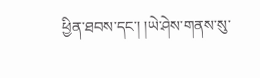ཕྱིན་ཐབས་དང་། །ཡེ་ཤེས་གནས་སུ་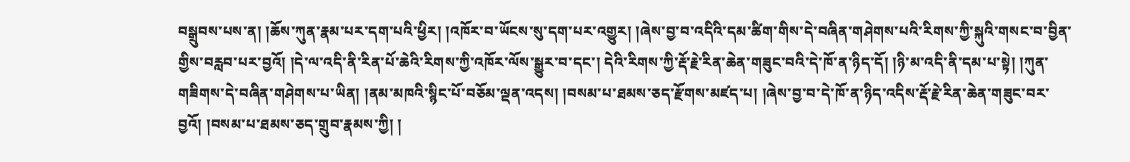བསྒྲུབས་པས་ན། །ཆོས་ཀུན་རྣམ་པར་དག་པའི་ཕྱིར། །འཁོར་བ་ཡོངས་སུ་དག་པར་འགྱུར། །ཞེས་བྱ་བ་འདིའི་དམ་ཚིག་གིས་དེ་བཞིན་གཤེགས་པའི་རིགས་ཀྱི་སྐུའི་གསང་བ་བྱིན་གྱིས་བརླབ་པར་བྱའོ། །དེ་ལ་འདི་ནི་རིན་པོ་ཆེའི་རིགས་ཀྱི་འཁོར་ལོས་སྒྱུར་བ་དང་། དེའི་རིགས་ཀྱི་རྡོ་རྗེ་རིན་ཆེན་གཟུང་བའི་དེ་ཁོ་ན་ཉིད་དོ། །ཉི་མ་འདི་ནི་དམ་པ་སྟེ། །ཀུན་གཟིགས་དེ་བཞིན་གཤེགས་པ་ཡིན། །ནམ་མཁའི་སྙིང་པོ་བཅོམ་ལྡན་འདས། །བསམ་པ་ཐམས་ཅད་རྫོགས་མཛད་པ། །ཞེས་བྱ་བ་དེ་ཁོ་ན་ཉིད་འདིས་རྡོ་རྗེ་རིན་ཆེན་གཟུང་བར་བྱའོ། །བསམ་པ་ཐམས་ཅད་གྲུབ་རྣམས་ཀྱི། །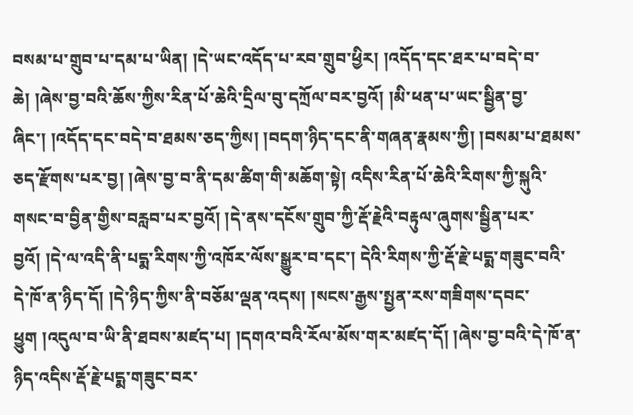བསམ་པ་གྲུབ་པ་དམ་པ་ཡིན། །དེ་ཡང་འདོད་པ་རབ་གྲུབ་ཕྱིར། །འདོད་དང་ཐར་པ་བདེ་བ་ཆེ། །ཞེས་བྱ་བའི་ཆོས་ཀྱིས་རིན་པོ་ཆེའི་དྲིལ་བུ་དཀྲོལ་བར་བྱའོ། །མི་ཕན་པ་ཡང་སྦྱིན་བྱ་ཞིང་། །འདོད་དང་བདེ་བ་ཐམས་ཅད་ཀྱིས། །བདག་ཉིད་དང་ནི་གཞན་རྣམས་ཀྱི། །བསམ་པ་ཐམས་ཅད་རྫོགས་པར་བྱ། །ཞེས་བྱ་བ་ནི་དམ་ཚིག་གི་མཆོག་སྟེ། འདིས་རིན་པོ་ཆེའི་རིགས་ཀྱི་སྐུའི་གསང་བ་བྱིན་གྱིས་བརླབ་པར་བྱའོ། །དེ་ནས་དངོས་གྲུབ་ཀྱི་རྡོ་རྗེའི་བརྟུལ་ཞུགས་སྦྱིན་པར་བྱའོ། །དེ་ལ་འདི་ནི་པདྨ་རིགས་ཀྱི་འཁོར་ལོས་སྒྱུར་བ་དང་། དེའི་རིགས་ཀྱི་རྡོ་རྗེ་པདྨ་གཟུང་བའི་དེ་ཁོ་ན་ཉིད་དོ། །དེ་ཉིད་ཀྱིས་ནི་བཅོམ་ལྡན་འདས། །སངས་རྒྱས་སྤྱན་རས་གཟིགས་དབང་ཕྱུག །འདུལ་བ་ཡི་ནི་ཐབས་མཛད་པ། །དགའ་བའི་རོལ་མོས་གར་མཛད་དོ། །ཞེས་བྱ་བའི་དེ་ཁོ་ན་ཉིད་འདིས་རྡོ་རྗེ་པདྨ་གཟུང་བར་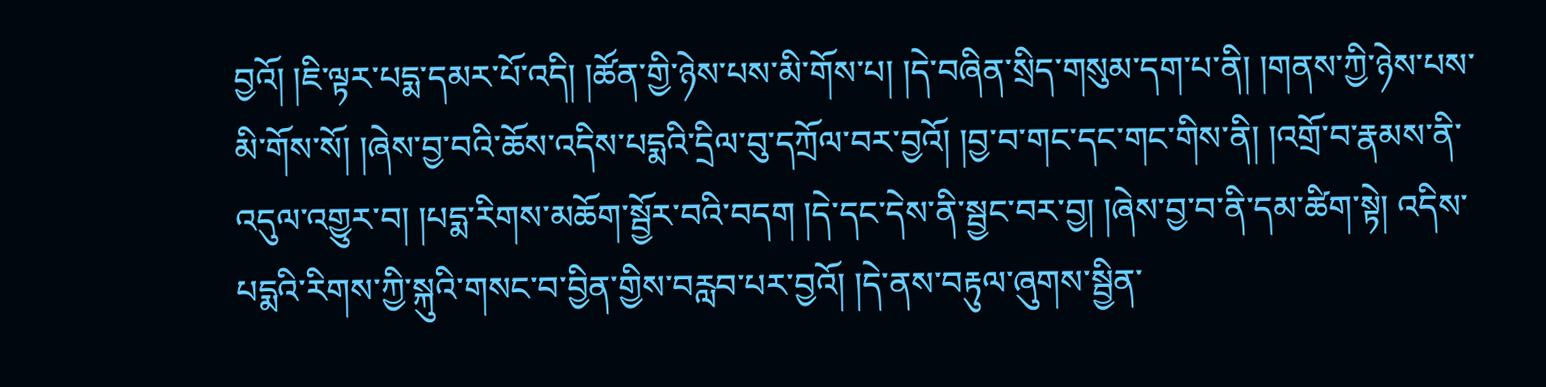བྱའོ། །ཇི་ལྟར་པདྨ་དམར་པོ་འདི། །ཚོན་གྱི་ཉེས་པས་མི་གོས་པ། །དེ་བཞིན་སྲིད་གསུམ་དག་པ་ནི། །གནས་ཀྱི་ཉེས་པས་མི་གོས་སོ། །ཞེས་བྱ་བའི་ཆོས་འདིས་པདྨའི་དྲིལ་བུ་དཀྲོལ་བར་བྱའོ། །བྱ་བ་གང་དང་གང་གིས་ནི། །འགྲོ་བ་རྣམས་ནི་འདུལ་འགྱུར་བ། །པདྨ་རིགས་མཆོག་སྦྱོར་བའི་བདག །དེ་དང་དེས་ནི་སྦྱང་བར་བྱ། །ཞེས་བྱ་བ་ནི་དམ་ཚིག་སྟེ། འདིས་པདྨའི་རིགས་ཀྱི་སྐུའི་གསང་བ་བྱིན་གྱིས་བརླབ་པར་བྱའོ། །དེ་ནས་བརྟུལ་ཞུགས་སྦྱིན་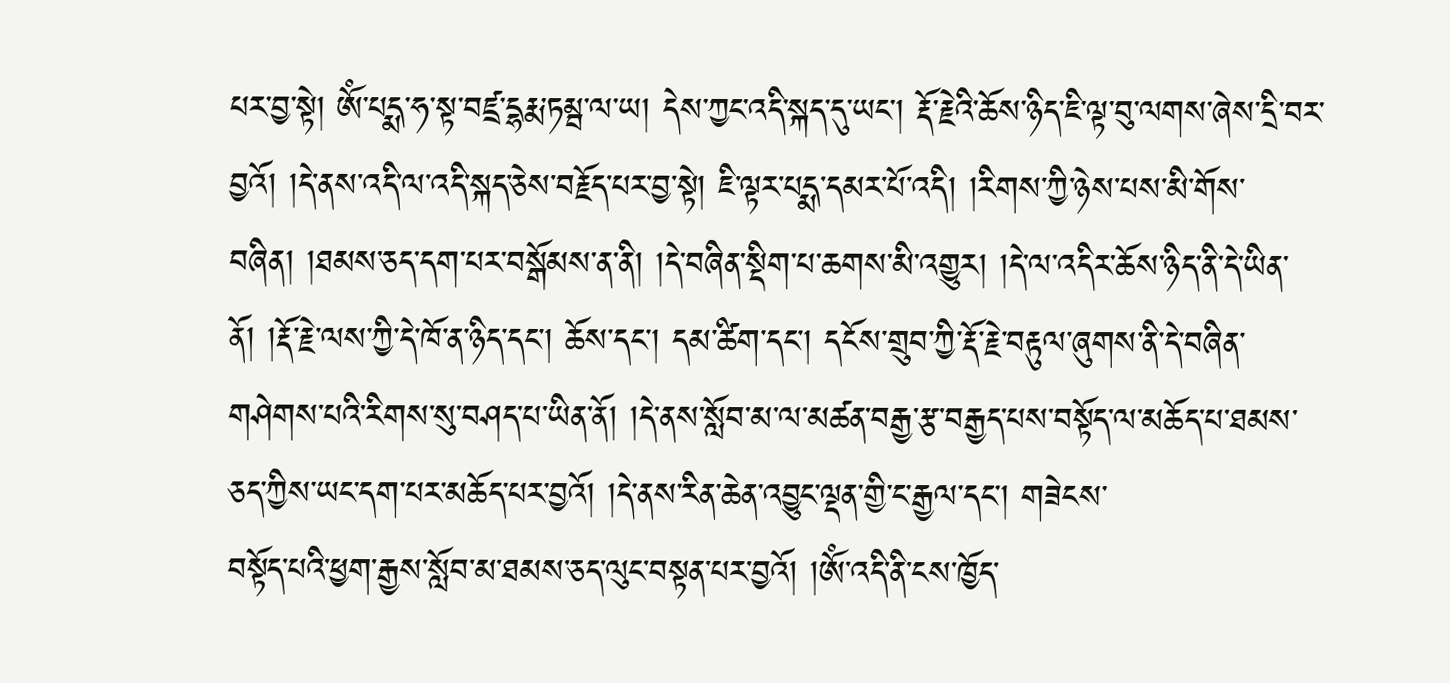པར་བྱ་སྟེ། ཨོཾ་པདྨ་ཧ་སྟ་བཛྲ་དྷརྨ་ཏམྦ་ལ་ཡ། དེས་ཀྱང་འདི་སྐད་དུ་ཡང་། རྡོ་རྗེའི་ཆོས་ཉིད་ཇི་ལྟ་བུ་ལགས་ཞེས་དྲི་བར་བྱའོ། །དེ་ནས་འདི་ལ་འདི་སྐད་ཅེས་བརྗོད་པར་བྱ་སྟེ། ཇི་ལྟར་པདྨ་དམར་པོ་འདི། །རིགས་ཀྱི་ཉེས་པས་མི་གོས་བཞིན། །ཐམས་ཅད་དག་པར་བསྒོམས་ན་ནི། །དེ་བཞིན་སྡིག་པ་ཆགས་མི་འགྱུར། །དེ་ལ་འདིར་ཆོས་ཉིད་ནི་དེ་ཡིན་ནོ། །རྡོ་རྗེ་ལས་ཀྱི་དེ་ཁོ་ན་ཉིད་དང་། ཆོས་དང་། དམ་ཚིག་དང་། དངོས་གྲུབ་ཀྱི་རྡོ་རྗེ་བརྟུལ་ཞུགས་ནི་དེ་བཞིན་གཤེགས་པའི་རིགས་སུ་བཤད་པ་ཡིན་ནོ། །དེ་ནས་སློབ་མ་ལ་མཚན་བརྒྱ་རྩ་བརྒྱད་པས་བསྟོད་ལ་མཆོད་པ་ཐམས་ཅད་ཀྱིས་ཡང་དག་པར་མཆོད་པར་བྱའོ། །དེ་ནས་རིན་ཆེན་འབྱུང་ལྡན་གྱི་ང་རྒྱལ་དང་། གཟེངས་
བསྟོད་པའི་ཕྱག་རྒྱས་སློབ་མ་ཐམས་ཅད་ལུང་བསྟན་པར་བྱའོ། །ཨོཾ་འདི་ནི་ངས་ཁྱོད་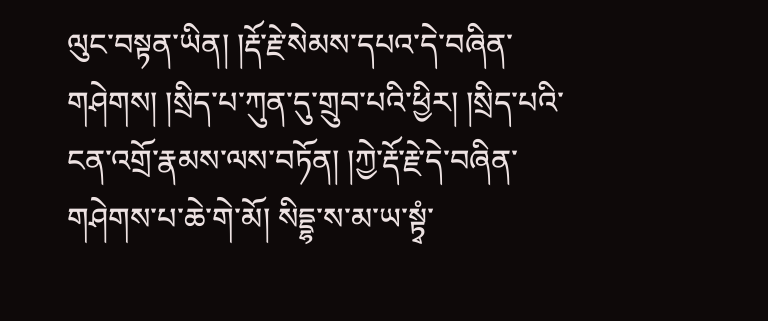ལུང་བསྟན་ཡིན། །རྡོ་རྗེ་སེམས་དཔའ་དེ་བཞིན་གཤེགས། །སྲིད་པ་ཀུན་དུ་གྲུབ་པའི་ཕྱིར། །སྲིད་པའི་ངན་འགྲོ་རྣམས་ལས་བཏོན། །ཀྱེ་རྡོ་རྗེ་དེ་བཞིན་གཤེགས་པ་ཆེ་གེ་མོ། སིདྡྷ་ས་མ་ཡ་སྟྭཾ་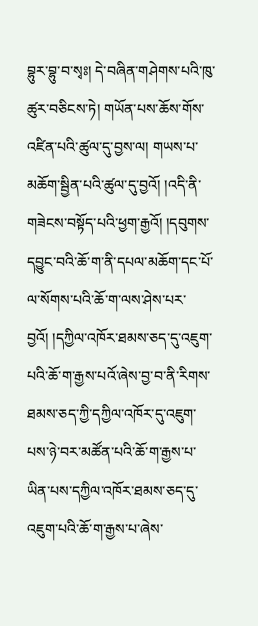བྷུར་བྷུ་བ་སྭཿ། དེ་བཞིན་གཤེགས་པའི་ཁུ་ཚུར་བཅིངས་ཏེ། གཡོན་པས་ཆོས་གོས་འཛིན་པའི་ཚུལ་དུ་བྱས་ལ། གཡས་པ་མཆོག་སྦྱིན་པའི་ཚུལ་དུ་བྱའོ། །འདི་ནི་གཟེངས་བསྟོད་པའི་ཕྱག་རྒྱའོ། །དབུགས་དབྱུང་བའི་ཆོ་ག་ནི་དཔལ་མཆོག་དང་པོ་ལ་སོགས་པའི་ཆོ་ག་ལས་ཤེས་པར་བྱའོ། །དཀྱིལ་འཁོར་ཐམས་ཅད་དུ་འཇུག་པའི་ཆོ་ག་རྒྱས་པའོ་ཞེས་བྱ་བ་ནི་རིགས་ཐམས་ཅད་ཀྱི་དཀྱིལ་འཁོར་དུ་འཇུག་པས་ཉེ་བར་མཚོན་པའི་ཆོ་ག་རྒྱས་པ་ཡིན་པས་དཀྱིལ་འཁོར་ཐམས་ཅད་དུ་འཇུག་པའི་ཆོ་ག་རྒྱས་པ་ཞེས་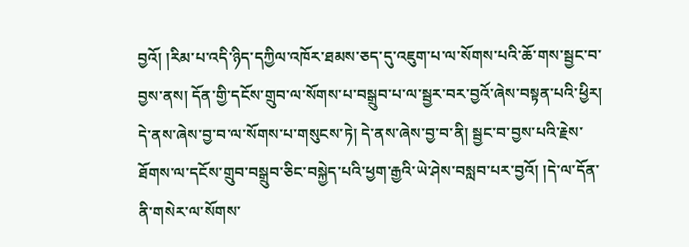བྱའོ། །རིམ་པ་འདི་ཉིད་དཀྱིལ་འཁོར་ཐམས་ཅད་དུ་འཇུག་པ་ལ་སོགས་པའི་ཆོ་གས་སྦྱང་བ་བྱས་ནས། དོན་གྱི་དངོས་གྲུབ་ལ་སོགས་པ་བསྒྲུབ་པ་ལ་སྦྱར་བར་བྱའོ་ཞེས་བསྟན་པའི་ཕྱིར། དེ་ནས་ཞེས་བྱ་བ་ལ་སོགས་པ་གསུངས་ཏེ། དེ་ནས་ཞེས་བྱ་བ་ནི། སྦྱང་བ་བྱས་པའི་རྗེས་ཐོགས་ལ་དངོས་གྲུབ་བསྒྲུབ་ཅིང་བསྐྱེད་པའི་ཕྱག་རྒྱའི་ཡེ་ཤེས་བསླབ་པར་བྱའོ། །དེ་ལ་དོན་ནི་གསེར་ལ་སོགས་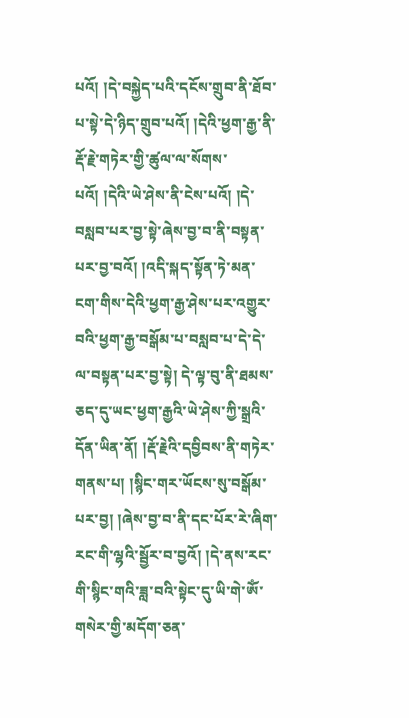པའོ། །དེ་བསྐྱེད་པའི་དངོས་གྲུབ་ནི་ཐོབ་པ་སྟེ་དེ་ཉིད་གྲུབ་པའོ། །དེའི་ཕྱག་རྒྱ་ནི་རྡོ་རྗེ་གཏེར་གྱི་ཚུལ་ལ་སོགས་པའོ། །དེའི་ཡེ་ཤེས་ནི་ངེས་པའོ། །དེ་བསླབ་པར་བྱ་སྟེ་ཞེས་བྱ་བ་ནི་བསྟན་པར་བྱ་བའོ། །འདི་སྐད་སྟོན་ཏེ་མན་ངག་གིས་དེའི་ཕྱག་རྒྱ་ཤེས་པར་འགྱུར་བའི་ཕྱག་རྒྱ་བསྒོམ་པ་བསླབ་པ་དེ་དེ་ལ་བསྟན་པར་བྱ་སྟེ། དེ་ལྟ་བུ་ནི་ཐམས་ཅད་དུ་ཡང་ཕྱག་རྒྱའི་ཡེ་ཤེས་ཀྱི་སྒྲའི་དོན་ཡིན་ནོ། །རྡོ་རྗེའི་དབྱིབས་ནི་གཏེར་གནས་པ། །སྙིང་གར་ཡོངས་སུ་བསྒོམ་པར་བྱ། །ཞེས་བྱ་བ་ནི་དང་པོར་རེ་ཞིག་རང་གི་ལྷའི་སྦྱོར་བ་བྱའོ། །དེ་ནས་རང་གི་སྙིང་གའི་ཟླ་བའི་སྟེང་དུ་ཡི་གེ་ཨོཾ་གསེར་གྱི་མདོག་ཅན་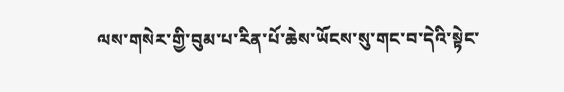ལས་གསེར་གྱི་བུམ་པ་རིན་པོ་ཆེས་ཡོངས་སུ་གང་བ་དེའི་སྟེང་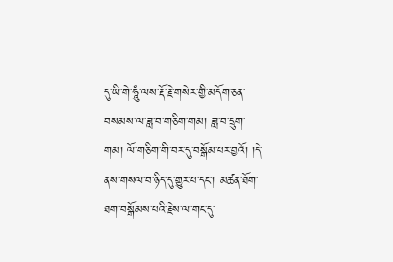དུ་ཡི་གེ་ཧཱུཾ་ལས་རྡོ་རྗེ་གསེར་གྱི་མདོག་ཅན་བསམས་ལ་ཟླ་བ་གཅིག་གམ། ཟླ་བ་དྲུག་
གམ། ལོ་གཅིག་གི་བར་དུ་བསྒོམ་པར་བྱའོ། །དེ་ནས་གསལ་བ་ཉིད་དུ་གྱུར་པ་དང་། མཚན་ཐོག་ཐག་བསྒོམས་པའི་རྗེས་ལ་གང་དུ་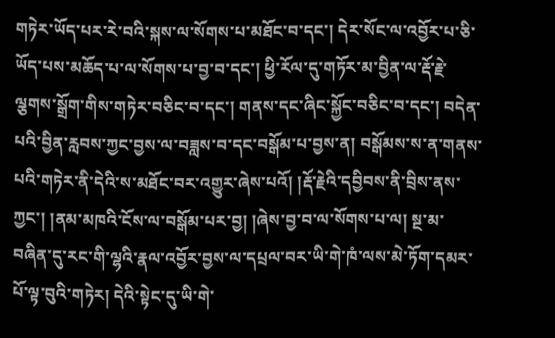གཏེར་ཡོད་པར་རེ་བའི་སྐས་ལ་སོགས་པ་མཐོང་བ་དང་། དེར་སོང་ལ་འབྱོར་པ་ཅི་ཡོད་པས་མཆོད་པ་ལ་སོགས་པ་བྱ་བ་དང་། ཕྱི་རོལ་དུ་གཏོར་མ་བྱིན་ལ་རྡོ་རྗེ་ལྕགས་སྒྲོག་གིས་གཏེར་བཅིང་བ་དང་། གནས་དང་ཞིང་སྐྱོང་བཅིང་བ་དང་། བདེན་པའི་བྱིན་རླབས་ཀྱང་བྱས་ལ་བཟླས་བ་དང་བསྒོམ་པ་བྱས་ན། བསྒོམས་ས་ན་གནས་པའི་གཏེར་ནི་དེའི་ས་མཐོང་བར་འགྱུར་ཞེས་པའོ། །རྡོ་རྗེའི་དབྱིབས་ནི་བྲིས་ནས་ཀྱང་། །ནམ་མཁའི་ངོས་ལ་བསྒོམ་པར་བྱ། །ཞེས་བྱ་བ་ལ་སོགས་པ་ལ། སྔ་མ་བཞིན་དུ་རང་གི་ལྷའི་རྣལ་འབྱོར་བྱས་ལ་དཔྲལ་བར་ཡི་གེ་ཁཾ་ལས་མེ་ཏོག་དམར་པོ་ལྟ་བུའི་གཏེར། དེའི་སྟེང་དུ་ཡི་གེ་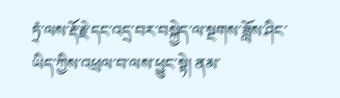ཏྲཾ་ལས་རྡོ་རྗེ་དང་འདྲ་བར་བསྐྱེད་ལ་སྔགས་ཟློས་ཤིང་ཡིད་ཀྱིས་འཕྲལ་བ་ལས་ཕྱུང་སྟེ། ནམ་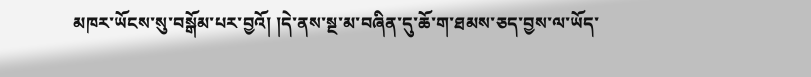མཁར་ཡོངས་སུ་བསྒོམ་པར་བྱའོ། །དེ་ནས་སྔ་མ་བཞིན་དུ་ཆོ་ག་ཐམས་ཅད་བྱས་ལ་ཡོད་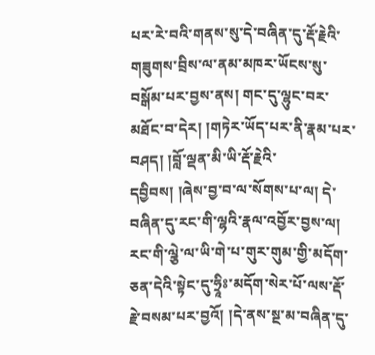པར་རེ་བའི་གནས་སུ་དེ་བཞིན་དུ་རྡོ་རྗེའི་གཟུགས་བྲིས་ལ་ནམ་མཁར་ཡོངས་སུ་བསྒོམ་པར་བྱས་ནས། གང་དུ་ལྷུང་བར་མཐོང་བ་དེར། །གཏེར་ཡོད་པར་ནི་རྣམ་པར་བཤད། །བློ་ལྡན་མི་ཡི་རྡོ་རྗེའི་དབྱིབས། །ཞེས་བྱ་བ་ལ་སོགས་པ་ལ། དེ་བཞིན་དུ་རང་གི་ལྷའི་རྣལ་འབྱོར་བྱས་ལ། རང་གི་ལྕེ་ལ་ཡི་གེ་པ་གུར་གུམ་གྱི་མདོག་ཅན་དེའི་སྟེང་དུ་ཧྲཱིཿ་མདོག་སེར་པོ་ལས་རྡོ་རྗེ་བསམ་པར་བྱའོ། །དེ་ནས་སྔ་མ་བཞིན་དུ་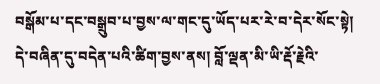བསྒོམ་པ་དང་བསྒྲུབ་པ་བྱས་ལ་གང་དུ་ཡོད་པར་རེ་བ་དེར་སོང་སྟེ། དེ་བཞིན་དུ་བདེན་པའི་ཚིག་བྱས་ནས། བློ་ལྡན་མི་ཡི་རྡོ་རྗེའི་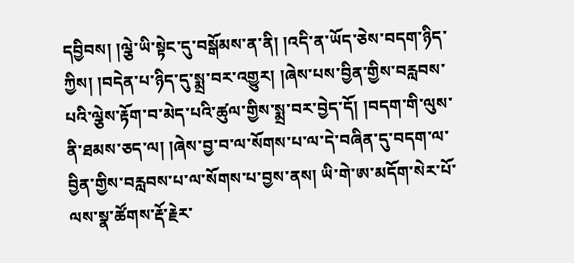དབྱིབས། །ལྕེ་ཡི་སྟེང་དུ་བསྒོམས་ན་ནི། །འདི་ན་ཡོད་ཅེས་བདག་ཉིད་ཀྱིས། །བདེན་པ་ཉིད་དུ་སྨྲ་བར་འགྱུར། །ཞེས་པས་བྱིན་གྱིས་བརླབས་པའི་ལྕེས་རྟོག་བ་མེད་པའི་ཚུལ་གྱིས་སྨྲ་བར་བྱེད་དོ། །བདག་གི་ལུས་ནི་ཐམས་ཅད་ལ། །ཞེས་བྱ་བ་ལ་སོགས་པ་ལ་དེ་བཞིན་དུ་བདག་ལ་བྱིན་གྱིས་བརླབས་པ་ལ་སོགས་པ་བྱས་ནས། ཡི་གེ་ཨ་མདོག་སེར་པོ་ལས་སྣ་ཚོགས་རྡོ་རྗེར་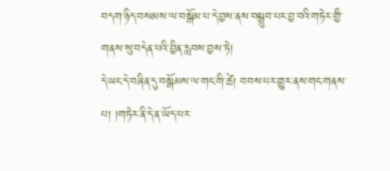བདག་ཉིད་བསམས་ལ་བསྒོམ་པ་དེ་བྱས་ནས་བསྒྲུབ་པར་བྱ་བའི་གཏེར་གྱི་གནས་སུ་བདེན་པའི་བྱིན་རླབས་བྱས་ཏེ།
དེ་ཡང་དེ་བཞིན་དུ་བསྒོམས་ལ་གང་གི་ཚེ། བབས་པར་གྱུར་ནས་གང་གནས་པ། །གཏེར་ནི་དེ་ན་ཡོད་པར་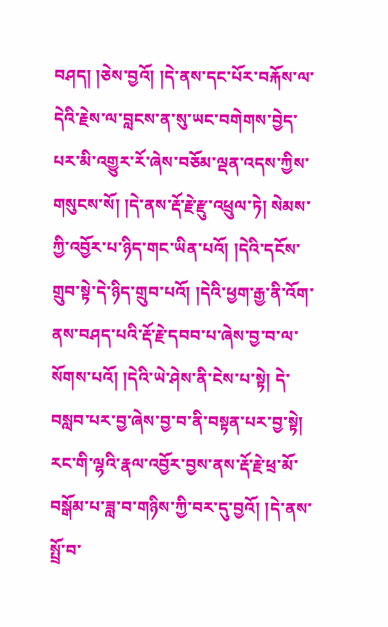བཤད། །ཅེས་བྱའོ། །དེ་ནས་དང་པོར་བརྐོས་ལ་དེའི་རྗེས་ལ་བླངས་ན་སུ་ཡང་བགེགས་བྱེད་པར་མི་འགྱུར་རོ་ཞེས་བཅོམ་ལྡན་འདས་ཀྱིས་གསུངས་སོ། །དེ་ནས་རྡོ་རྗེ་རྫུ་འཕྲུལ་ཏེ། སེམས་ཀྱི་འབྱོར་པ་ཉིད་གང་ཡིན་པའོ། །དེའི་དངོས་གྲུབ་སྟེ་དེ་ཉིད་གྲུབ་པའོ། །དེའི་ཕྱག་རྒྱ་ནི་འོག་ནས་བཤད་པའི་རྡོ་རྗེ་དབབ་པ་ཞེས་བྱ་བ་ལ་སོགས་པའོ། །དེའི་ཡེ་ཤེས་ནི་ངེས་པ་སྟེ། དེ་བསླབ་པར་བྱ་ཞེས་བྱ་བ་ནི་བསྟན་པར་བྱ་སྟེ། རང་གི་ལྷའི་རྣལ་འབྱོར་བྱས་ནས་རྡོ་རྗེ་ཕྲ་མོ་བསྒོམ་པ་ཟླ་བ་གཉིས་ཀྱི་བར་དུ་བྱའོ། །དེ་ནས་སྤྲོ་བ་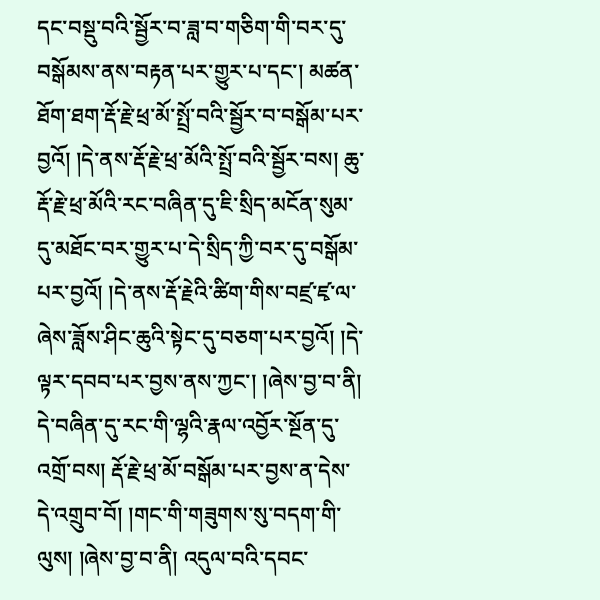དང་བསྡུ་བའི་སྦྱོར་བ་ཟླ་བ་གཅིག་གི་བར་དུ་བསྒོམས་ནས་བརྟན་པར་གྱུར་པ་དང་། མཚན་ཐོག་ཐག་རྡོ་རྗེ་ཕྲ་མོ་སྤྲོ་བའི་སྦྱོར་བ་བསྒོམ་པར་བྱའོ། །དེ་ནས་རྡོ་རྗེ་ཕྲ་མོའི་སྤྲོ་བའི་སྦྱོར་བས། ཆུ་རྡོ་རྗེ་ཕྲ་མོའི་རང་བཞིན་དུ་ཇི་སྲིད་མངོན་སུམ་དུ་མཐོང་བར་གྱུར་པ་དེ་སྲིད་ཀྱི་བར་དུ་བསྒོམ་པར་བྱའོ། །དེ་ནས་རྡོ་རྗེའི་ཚིག་གིས་བཛྲ་ཛྭ་ལ་ཞེས་ཟློས་ཤིང་ཆུའི་སྟེང་དུ་བཅག་པར་བྱའོ། །དེ་ལྟར་དབབ་པར་བྱས་ནས་ཀྱང་། །ཞེས་བྱ་བ་ནི། དེ་བཞིན་དུ་རང་གི་ལྷའི་རྣལ་འབྱོར་སྔོན་དུ་འགྲོ་བས། རྡོ་རྗེ་ཕྲ་མོ་བསྒོམ་པར་བྱས་ན་དེས་དེ་འགྲུབ་བོ། །གང་གི་གཟུགས་སུ་བདག་གི་ལུས། །ཞེས་བྱ་བ་ནི། འདུལ་བའི་དབང་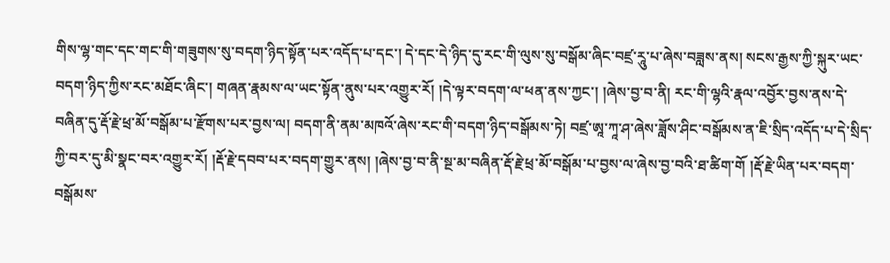གིས་ལྷ་གང་དང་གང་གི་གཟུགས་སུ་བདག་ཉིད་སྟོན་པར་འདོད་པ་དང་། དེ་དང་དེ་ཉིད་དུ་རང་གི་ལུས་སུ་བསྒོམ་ཞིང་བཛྲ་རཱུ་པ་ཞེས་བཟླས་ནས། སངས་རྒྱས་ཀྱི་སྐུར་ཡང་བདག་ཉིད་ཀྱིས་རང་མཐོང་ཞིང་། གཞན་རྣམས་ལ་ཡང་སྟོན་ནུས་པར་འགྱུར་རོ། །དེ་ལྟར་བདག་ལ་ཕན་ནས་ཀྱང་། །ཞེས་བྱ་བ་ནི། རང་གི་ལྷའི་རྣལ་འབྱོར་བྱས་ནས་དེ་བཞིན་དུ་རྡོ་རྗེ་ཕྲ་མོ་བསྒོམ་པ་རྫོགས་པར་བྱས་ལ། བདག་ནི་ནམ་མཁའོ་ཞེས་རང་གི་བདག་ཉིད་བསྒོམས་ཏེ། བཛྲ་ཨཱ་ཀཱ་ཤ་ཞེས་ཟློས་ཤིང་བསྒོམས་ན་ཇི་སྲིད་འདོད་པ་དེ་སྲིད་ཀྱི་བར་དུ་མི་སྣང་བར་འགྱུར་རོ། །རྡོ་རྗེ་དབབ་པར་བདག་གྱུར་ནས། །ཞེས་བྱ་བ་ནི་སྔ་མ་བཞིན་རྡོ་རྗེ་ཕྲ་མོ་བསྒོམ་པ་བྱས་ལ་ཞེས་བྱ་བའི་ཐ་ཚིག་གོ །རྡོ་རྗེ་ཡིན་པར་བདག་བསྒོམས་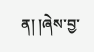ན། །ཞེས་བྱ་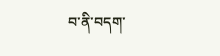བ་ནི་བདག་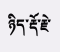ཉིད་རྡོ་རྗེ་